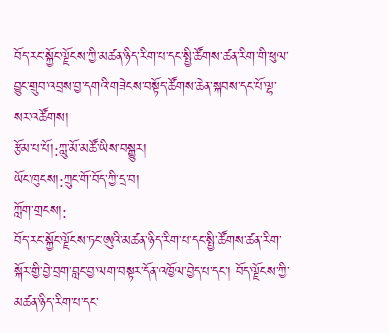བོད་རང་སྐྱོང་ལྗོངས་ཀྱི་མཚན་ཉིད་རིག་པ་དང་སྤྱི་ཚོགས་ཚན་རིག་གི་ཕུལ་བྱུང་གྲུབ་འབྲས་བྱ་དགའི་གཟེངས་བསྟོད་ཚོགས་ཆེན་སྐབས་དང་པོ་ལྷ་སར་འཚོགས།
རྩོམ་པ་པོ།:ཀླུ་མོ་མཚོ་ཡིས་བསྒྱུར།
ཡོང་ཁུངས།:ཀྲུང་གོ་བོད་ཀྱི་དྲ་བ།
ཀློག་གྲངས།:
བོད་རང་སྐྱོང་ལྗོངས་ཏང་ཨུའི་མཚན་ཉིད་རིག་པ་དང་སྤྱི་ཚོགས་ཚན་རིག་སྐོར་གྱི་བྱེ་བྲག་བླང་བྱ་ལག་བསྟར་དོན་འཁྱོལ་བྱེད་པ་དང་། བོད་ལྗོངས་ཀྱི་མཚན་ཉིད་རིག་པ་དང་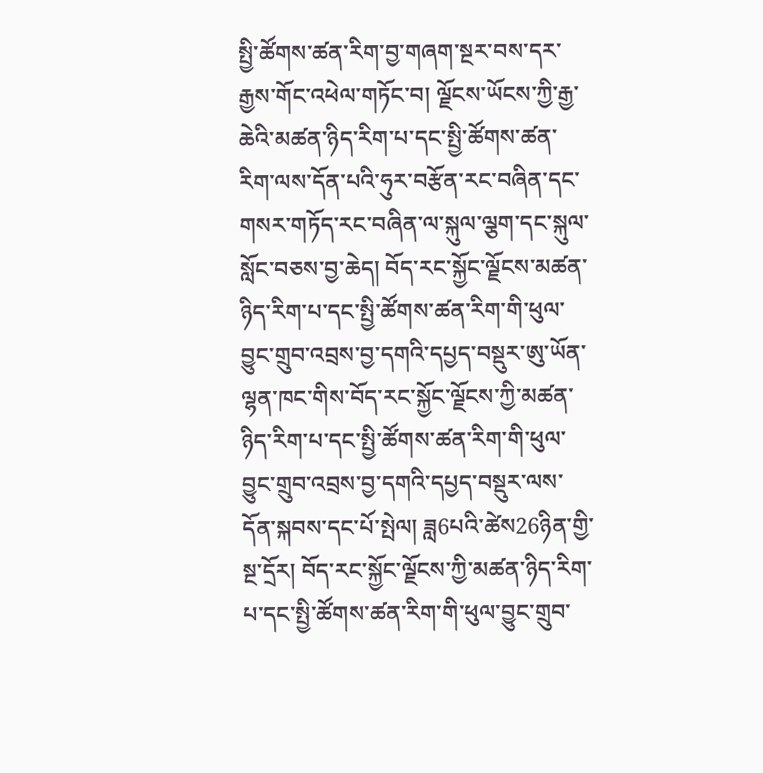སྤྱི་ཚོགས་ཚན་རིག་བྱ་གཞག་སྔར་བས་དར་རྒྱས་གོང་འཕེལ་གཏོང་བ། ལྗོངས་ཡོངས་ཀྱི་རྒྱ་ཆེའི་མཚན་ཉིད་རིག་པ་དང་སྤྱི་ཚོགས་ཚན་རིག་ལས་དོན་པའི་ཧུར་བརྩོན་རང་བཞིན་དང་གསར་གཏོད་རང་བཞིན་ལ་སྐུལ་ལྕག་དང་སྐུལ་སློང་བཅས་བྱ་ཆེད། བོད་རང་སྐྱོང་ལྗོངས་མཚན་ཉིད་རིག་པ་དང་སྤྱི་ཚོགས་ཚན་རིག་གི་ཕུལ་བྱུང་གྲུབ་འབྲས་བྱ་དགའི་དཔྱད་བསྡུར་ཨུ་ཡོན་ལྷན་ཁང་གིས་བོད་རང་སྐྱོང་ལྗོངས་ཀྱི་མཚན་ཉིད་རིག་པ་དང་སྤྱི་ཚོགས་ཚན་རིག་གི་ཕུལ་བྱུང་གྲུབ་འབྲས་བྱ་དགའི་དཔྱད་བསྡུར་ལས་དོན་སྐབས་དང་པོ་སྤེལ། ཟླ6པའི་ཚེས26ཉིན་གྱི་སྔ་དྲོར། བོད་རང་སྐྱོང་ལྗོངས་ཀྱི་མཚན་ཉིད་རིག་པ་དང་སྤྱི་ཚོགས་ཚན་རིག་གི་ཕུལ་བྱུང་གྲུབ་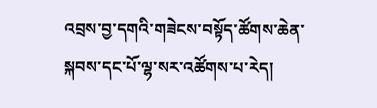འབྲས་བྱ་དགའི་གཟེངས་བསྟོད་ཚོགས་ཆེན་སྐབས་དང་པོ་ལྷ་སར་འཚོགས་པ་རེད།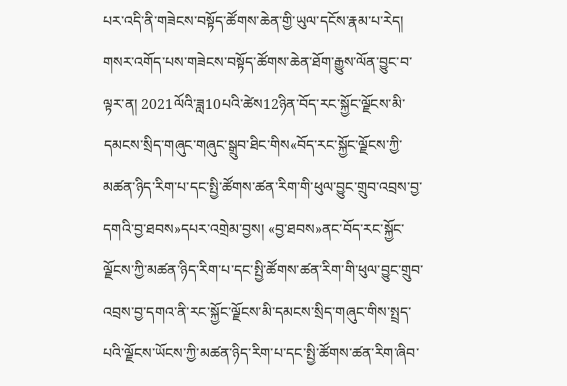པར་འདི་ནི་གཟེངས་བསྟོད་ཚོགས་ཆེན་གྱི་ཡུལ་དངོས་རྣམ་པ་རེད།
གསར་འགོད་པས་གཟེངས་བསྟོད་ཚོགས་ཆེན་ཐོག་རྒྱུས་ལོན་བྱུང་བ་ལྟར་ན། 2021ལོའི་ཟླ10པའི་ཚེས12ཉིན་བོད་རང་སྐྱོང་ལྗོངས་མི་དམངས་སྲིད་གཞུང་གཞུང་སྒྲུབ་ཐིང་གིས«བོད་རང་སྐྱོང་ལྗོངས་ཀྱི་མཚན་ཉིད་རིག་པ་དང་སྤྱི་ཚོགས་ཚན་རིག་གི་ཕུལ་བྱུང་གྲུབ་འབྲས་བྱ་དགའི་བྱ་ཐབས»དཔར་འགྲེམ་བྱས། «བྱ་ཐབས»ནང་བོད་རང་སྐྱོང་ལྗོངས་ཀྱི་མཚན་ཉིད་རིག་པ་དང་སྤྱི་ཚོགས་ཚན་རིག་གི་ཕུལ་བྱུང་གྲུབ་འབྲས་བྱ་དགའ་ནི་རང་སྐྱོང་ལྗོངས་མི་དམངས་སྲིད་གཞུང་གིས་སྤྲད་པའི་ལྗོངས་ཡོངས་ཀྱི་མཚན་ཉིད་རིག་པ་དང་སྤྱི་ཚོགས་ཚན་རིག་ཞིབ་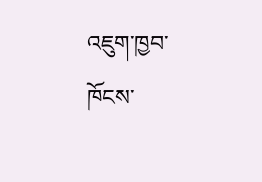འཇུག་ཁྱབ་ཁོངས་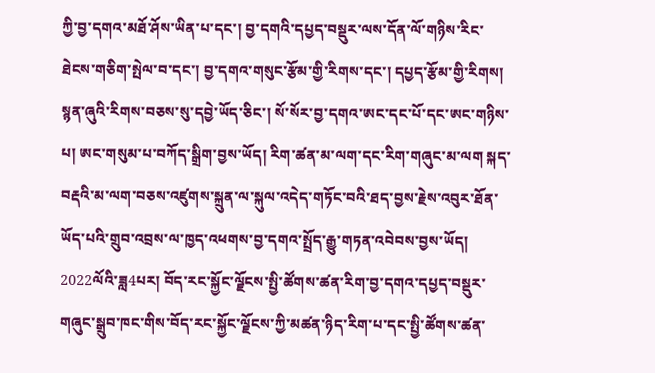ཀྱི་བྱ་དགའ་མཐོ་ཤོས་ཡིན་པ་དང་། བྱ་དགའི་དཔྱད་བསྡུར་ལས་དོན་ལོ་གཉིས་རིང་ཐེངས་གཅིག་སྤེལ་བ་དང་། བྱ་དགའ་གསུང་རྩོམ་གྱི་རིགས་དང་། དཔྱད་རྩོམ་གྱི་རིགས། སྙན་ཞུའི་རིགས་བཅས་སུ་དབྱེ་ཡོད་ཅིང་། སོ་སོར་བྱ་དགའ་ཨང་དང་པོ་དང་ཨང་གཉིས་པ། ཨང་གསུམ་པ་བཀོད་སྒྲིག་བྱས་ཡོད། རིག་ཚན་མ་ལག་དང་རིག་གཞུང་མ་ལག སྐད་བརྡའི་མ་ལག་བཅས་འཛུགས་སྐྲུན་ལ་སྐུལ་འདེད་གཏོང་བའི་ཐད་བྱས་རྗེས་འབུར་ཐོན་ཡོད་པའི་གྲུབ་འབྲས་ལ་ཁྱད་འཕགས་བྱ་དགའ་སྤྲོད་རྒྱུ་གཏན་འབེབས་བྱས་ཡོད།
2022ལོའི་ཟླ4པར། བོད་རང་སྐྱོང་ལྗོངས་སྤྱི་ཚོགས་ཚན་རིག་བྱ་དགའ་དཔྱད་བསྡུར་གཞུང་སྒྲུབ་ཁང་གིས་བོད་རང་སྐྱོང་ལྗོངས་ཀྱི་མཚན་ཉིད་རིག་པ་དང་སྤྱི་ཚོགས་ཚན་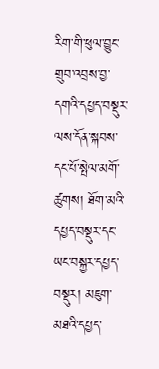རིག་གི་ཕུལ་བྱུང་གྲུབ་འབྲས་བྱ་དགའི་དཔྱད་བསྡུར་ལས་དོན་སྐབས་དང་པོ་སྤེལ་མགོ་ཚུགས། ཐོག་མའི་དཔྱད་བསྡུར་དང་ཡང་བསྐྱར་དཔྱད་བསྡུར། མཇུག་མཐའི་དཔྱད་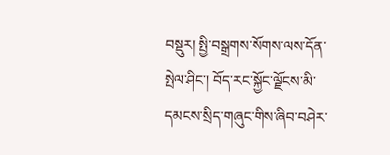བསྡུར། སྤྱི་བསྒྲགས་སོགས་ལས་དོན་སྤེལ་ཤིང་། བོད་རང་སྐྱོང་ལྗོངས་མི་དམངས་སྲིད་གཞུང་གིས་ཞིབ་བཤེར་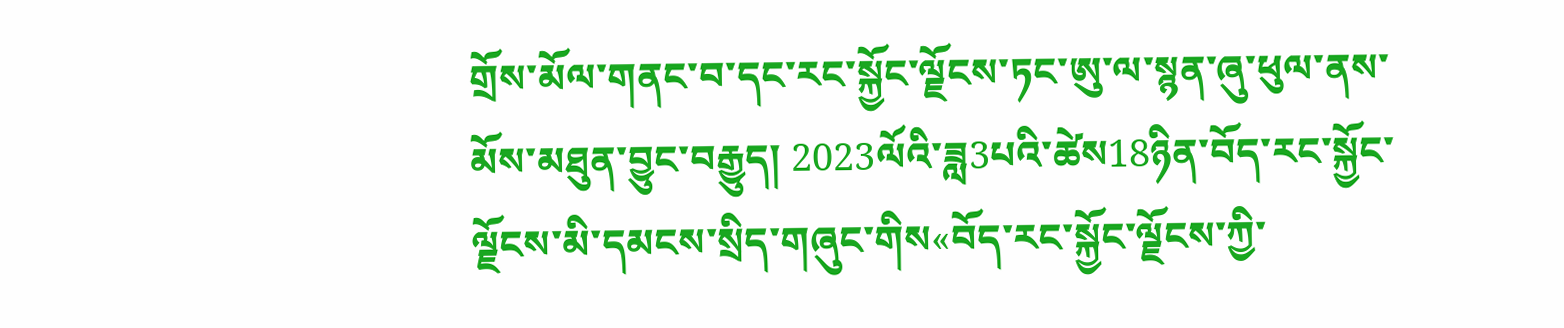གྲོས་མོལ་གནང་བ་དང་རང་སྐྱོང་ལྗོངས་ཏང་ཨུ་ལ་སྙན་ཞུ་ཕུལ་ནས་མོས་མཐུན་བྱུང་བརྒྱུད། 2023ལོའི་ཟླ3པའི་ཚེས18ཉིན་བོད་རང་སྐྱོང་ལྗོངས་མི་དམངས་སྲིད་གཞུང་གིས«བོད་རང་སྐྱོང་ལྗོངས་ཀྱི་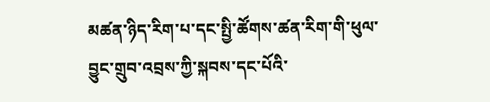མཚན་ཉིད་རིག་པ་དང་སྤྱི་ཚོགས་ཚན་རིག་གི་ཕུལ་བྱུང་གྲུབ་འབྲས་ཀྱི་སྐབས་དང་པོའི་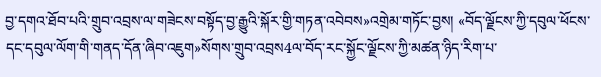བྱ་དགའ་ཐོབ་པའི་གྲུབ་འབྲས་ལ་གཟེངས་བསྟོད་བྱ་རྒྱུའི་སྐོར་གྱི་གཏན་འབེབས»འགྲེམ་གཏོང་བྱས། «བོད་ལྗོངས་ཀྱི་དབུལ་ཕོངས་དང་དབུལ་ལོག་གི་གནད་དོན་ཞིབ་འཇུག»སོགས་གྲུབ་འབྲས4ལ་བོད་རང་སྐྱོང་ལྗོངས་ཀྱི་མཚན་ཉིད་རིག་པ་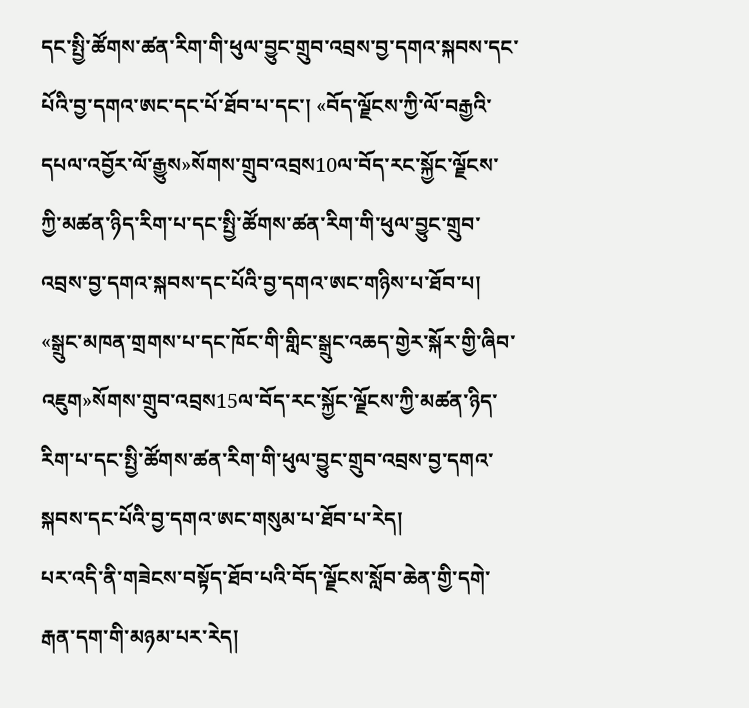དང་སྤྱི་ཚོགས་ཚན་རིག་གི་ཕུལ་བྱུང་གྲུབ་འབྲས་བྱ་དགའ་སྐབས་དང་པོའི་བྱ་དགའ་ཨང་དང་པོ་ཐོབ་པ་དང་། «བོད་ལྗོངས་ཀྱི་ལོ་བརྒྱའི་དཔལ་འབྱོར་ལོ་རྒྱུས»སོགས་གྲུབ་འབྲས10ལ་བོད་རང་སྐྱོང་ལྗོངས་ཀྱི་མཚན་ཉིད་རིག་པ་དང་སྤྱི་ཚོགས་ཚན་རིག་གི་ཕུལ་བྱུང་གྲུབ་འབྲས་བྱ་དགའ་སྐབས་དང་པོའི་བྱ་དགའ་ཨང་གཉིས་པ་ཐོབ་པ། «སྒྲུང་མཁན་གྲགས་པ་དང་ཁོང་གི་གླིང་སྒྲུང་འཆད་གྱེར་སྐོར་གྱི་ཞིབ་འཇུག»སོགས་གྲུབ་འབྲས15ལ་བོད་རང་སྐྱོང་ལྗོངས་ཀྱི་མཚན་ཉིད་རིག་པ་དང་སྤྱི་ཚོགས་ཚན་རིག་གི་ཕུལ་བྱུང་གྲུབ་འབྲས་བྱ་དགའ་སྐབས་དང་པོའི་བྱ་དགའ་ཨང་གསུམ་པ་ཐོབ་པ་རེད།
པར་འདི་ནི་གཟེངས་བསྟོད་ཐོབ་པའི་བོད་ལྗོངས་སློབ་ཆེན་གྱི་དགེ་རྒན་དག་གི་མཉམ་པར་རེད།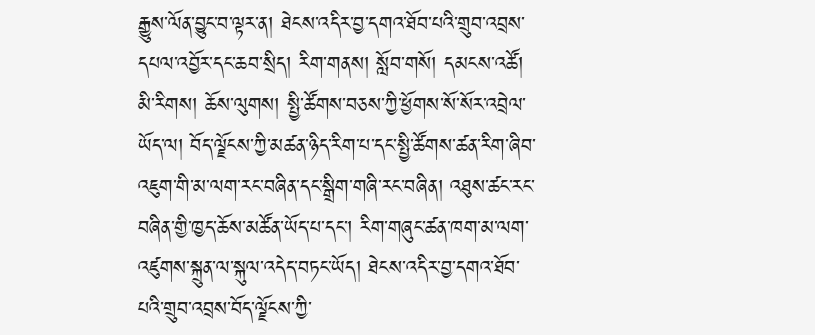རྒྱུས་ལོན་བྱུང་བ་ལྟར་ན། ཐེངས་འདིར་བྱ་དགའ་ཐོབ་པའི་གྲུབ་འབྲས་དཔལ་འབྱོར་དང་ཆབ་སྲིད། རིག་གནས། སློབ་གསོ། དམངས་འཚོ། མི་རིགས། ཆོས་ལུགས། སྤྱི་ཚོགས་བཅས་ཀྱི་ཕྱོགས་སོ་སོར་འབྲེལ་ཡོད་ལ། བོད་ལྗོངས་ཀྱི་མཚན་ཉིད་རིག་པ་དང་སྤྱི་ཚོགས་ཚན་རིག་ཞིབ་འཇུག་གི་མ་ལག་རང་བཞིན་དང་སྒྲིག་གཞི་རང་བཞིན། འཐུས་ཚང་རང་བཞིན་གྱི་ཁྱད་ཆོས་མཚོན་ཡོད་པ་དང་། རིག་གཞུང་ཚན་ཁག་མ་ལག་འཛུགས་སྐྲུན་ལ་སྐུལ་འདེད་བཏང་ཡོད། ཐེངས་འདིར་བྱ་དགའ་ཐོབ་པའི་གྲུབ་འབྲས་བོད་ལྗོངས་ཀྱི་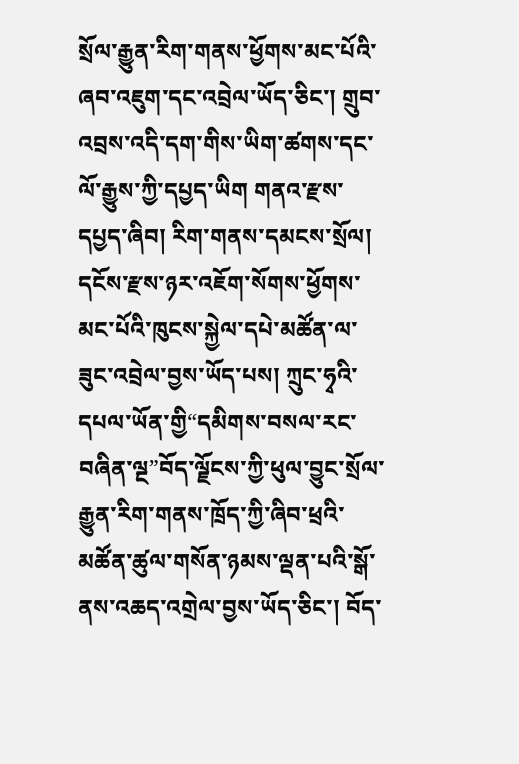སྲོལ་རྒྱུན་རིག་གནས་ཕྱོགས་མང་པོའི་ཞབ་འཇུག་དང་འབྲེལ་ཡོད་ཅིང་། གྲུབ་འབྲས་འདི་དག་གིས་ཡིག་ཚགས་དང་ལོ་རྒྱུས་ཀྱི་དཔྱད་ཡིག གནའ་རྫས་དཔྱད་ཞིབ། རིག་གནས་དམངས་སྲོལ། དངོས་རྫས་ཉར་འཇོག་སོགས་ཕྱོགས་མང་པོའི་ཁུངས་སྐྱེལ་དཔེ་མཚོན་ལ་ཟུང་འབྲེལ་བྱས་ཡོད་པས། ཀྲུང་ཧྭའི་དཔལ་ཡོན་གྱི“དམིགས་བསལ་རང་བཞིན་ལྔ”བོད་ལྗོངས་ཀྱི་ཕུལ་བྱུང་སྲོལ་རྒྱུན་རིག་གནས་ཁྲོད་ཀྱི་ཞིབ་ཕྲའི་མཚོན་ཚུལ་གསོན་ཉམས་ལྡན་པའི་སྒོ་ནས་འཆད་འགྲེལ་བྱས་ཡོད་ཅིང་། བོད་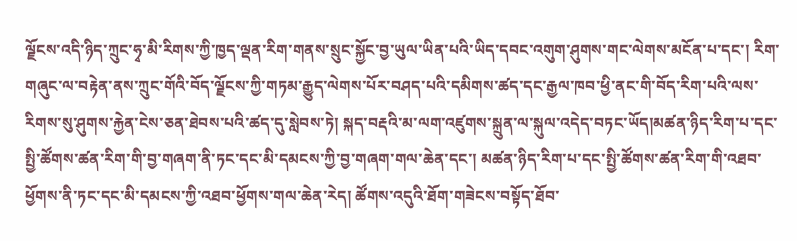ལྗོངས་འདི་ཉིད་ཀྲུང་ཧྭ་མི་རིགས་ཀྱི་ཁྱད་ལྡན་རིག་གནས་སྲུང་སྐྱོང་བྱ་ཡུལ་ཡིན་པའི་ཡིད་དབང་འགུག་ཤུགས་གང་ལེགས་མངོན་པ་དང་། རིག་གཞུང་ལ་བརྟེན་ནས་ཀྲུང་གོའི་བོད་ལྗོངས་ཀྱི་གཏམ་རྒྱུད་ལེགས་པོར་བཤད་པའི་དམིགས་ཚད་དང་རྒྱལ་ཁབ་ཕྱི་ནང་གི་བོད་རིག་པའི་ལས་རིགས་སུ་ཤུགས་རྐྱེན་ངེས་ཅན་ཐེབས་པའི་ཚད་དུ་སླེབས་ཏེ། སྐད་བརྡའི་མ་ལག་འཛུགས་སྐྲུན་ལ་སྐུལ་འདེད་བཏང་ཡོད།མཚན་ཉིད་རིག་པ་དང་སྤྱི་ཚོགས་ཚན་རིག་གི་བྱ་གཞག་ནི་ཏང་དང་མི་དམངས་ཀྱི་བྱ་གཞག་གལ་ཆེན་དང་། མཚན་ཉིད་རིག་པ་དང་སྤྱི་ཚོགས་ཚན་རིག་གི་འཐབ་ཕྱོགས་ནི་ཏང་དང་མི་དམངས་ཀྱི་འཐབ་ཕྱོགས་གལ་ཆེན་རེད། ཚོགས་འདུའི་ཐོག་གཟེངས་བསྟོད་ཐོབ་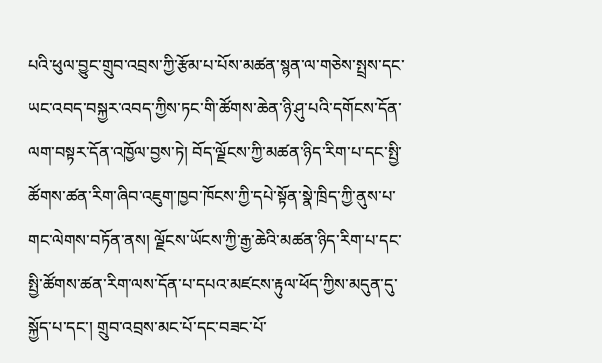པའི་ཕུལ་བྱུང་གྲུབ་འབྲས་ཀྱི་རྩོམ་པ་པོས་མཚན་སྙན་ལ་གཅེས་སྤྲས་དང་ཡང་འབད་བསྐྱར་འབད་ཀྱིས་ཏང་གི་ཚོགས་ཆེན་ཉི་ཤུ་པའི་དགོངས་དོན་ལག་བསྟར་དོན་འཁྱོལ་བྱས་ཏེ། བོད་ལྗོངས་ཀྱི་མཚན་ཉིད་རིག་པ་དང་སྤྱི་ཚོགས་ཚན་རིག་ཞིབ་འཇུག་ཁྱབ་ཁོངས་ཀྱི་དཔེ་སྟོན་སྣེ་ཁྲིད་ཀྱི་ནུས་པ་གང་ལེགས་བཏོན་ནས། ལྗོངས་ཡོངས་ཀྱི་རྒྱ་ཆེའི་མཚན་ཉིད་རིག་པ་དང་སྤྱི་ཚོགས་ཚན་རིག་ལས་དོན་པ་དཔའ་མཛངས་རྟུལ་ཕོད་ཀྱིས་མདུན་དུ་སྐྱོད་པ་དང་། གྲུབ་འབྲས་མང་པོ་དང་བཟང་པོ་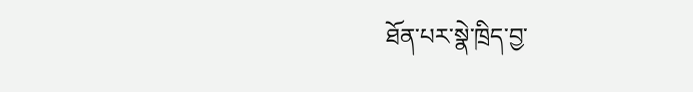ཐོན་པར་སྣེ་ཁྲིད་བྱ་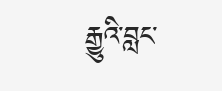རྒྱུའི་བླང་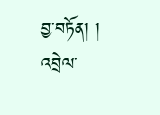བྱ་བཏོན། །
འབྲེལ་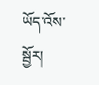ཡོད་འོས་སྦྱོར།